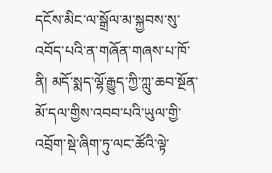དངོས་མིང་ལ་སྒྲོལ་མ་སྐྱབས་སུ་འབོད་པའི་ན་གཞོན་གཞས་པ་ཁོ་ནི། མདོ་སྨད་ལྷོ་རྒྱུད་ཀྱི་ཀླུ་ཆབ་སྔོན་མོ་དལ་གྱིས་འབབ་པའི་ཡུལ་གྱི་འབྲོག་སྡེ་ཞིག་ཏུ་ལང་ཚོའི་ལྟེ་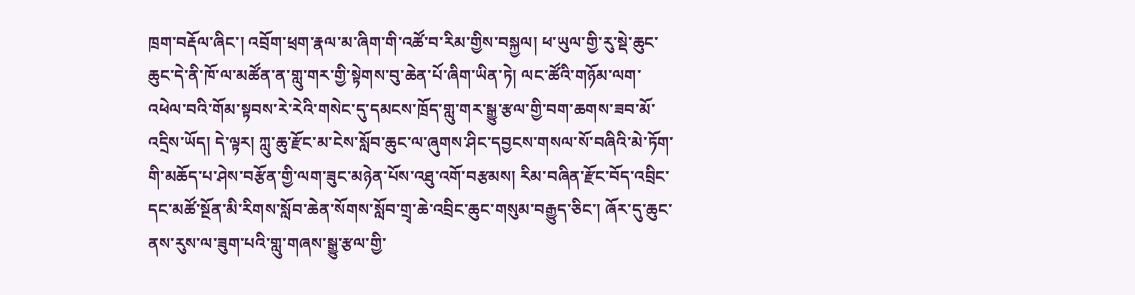ཁྲག་བརྡོལ་ཞིང་། འབྲོག་ཕྲག་རྣལ་མ་ཞིག་གི་འཚོ་བ་རིམ་གྱིས་བསྐྱལ། ཕ་ཡུལ་གྱི་རུ་སྡེ་ཆུང་ཆུང་དེ་ནི་ཁོ་ལ་མཚོན་ན་གླུ་གར་གྱི་སྟེགས་བུ་ཆེན་པོ་ཞིག་ཡིན་ཏེ། ལང་ཚོའི་གཉོམ་ལག་འཕེལ་བའི་གོམ་སྟབས་རེ་རེའི་གསེང་དུ་དམངས་ཁྲོད་གླུ་གར་སྒྱུ་རྩལ་གྱི་བག་ཆགས་ཟབ་མོ་འདྲིས་ཡོད། དེ་ལྟར། ཀླུ་ཆུ་རྫོང་མ་ངེས་སློབ་ཆུང་ལ་ཞུགས་ཤིང་དབྱངས་གསལ་སོ་བཞིའི་མེ་ཏོག་གི་མཆོད་པ་ཤེས་བརྩོན་གྱི་ལག་ཟུང་མཉེན་པོས་འཐུ་འགོ་བརྩམས། རིམ་བཞིན་རྫོང་བོད་འབྲིང་དང་མཚོ་སྔོན་མི་རིགས་སློབ་ཆེན་སོགས་སློབ་གྲྭ་ཆེ་འབྲིང་ཆུང་གསུམ་བརྒྱུད་ཅིང་། ཞོར་དུ་ཆུང་ནས་རུས་ལ་ཟུག་པའི་གླུ་གཞས་སྒྱུ་རྩལ་གྱི་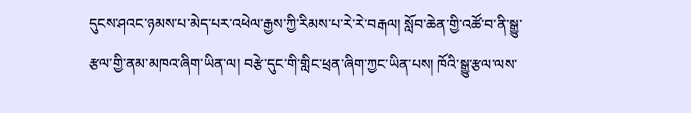དུངས་ཤའང་ཉམས་པ་མེད་པར་འཕེལ་རྒྱས་ཀྱི་རིམས་པ་རེ་རེ་བརྒལ། སློབ་ཆེན་གྱི་འཚོ་བ་ནི་སྒྱུ་རྩལ་གྱི་ནམ་མཁའ་ཞིག་ཡིན་ལ། བརྩེ་དུང་གི་གླིང་ཕྲན་ཞིག་ཀྱང་ཡིན་པས། ཁོའི་སྒྱུ་རྩལ་ལས་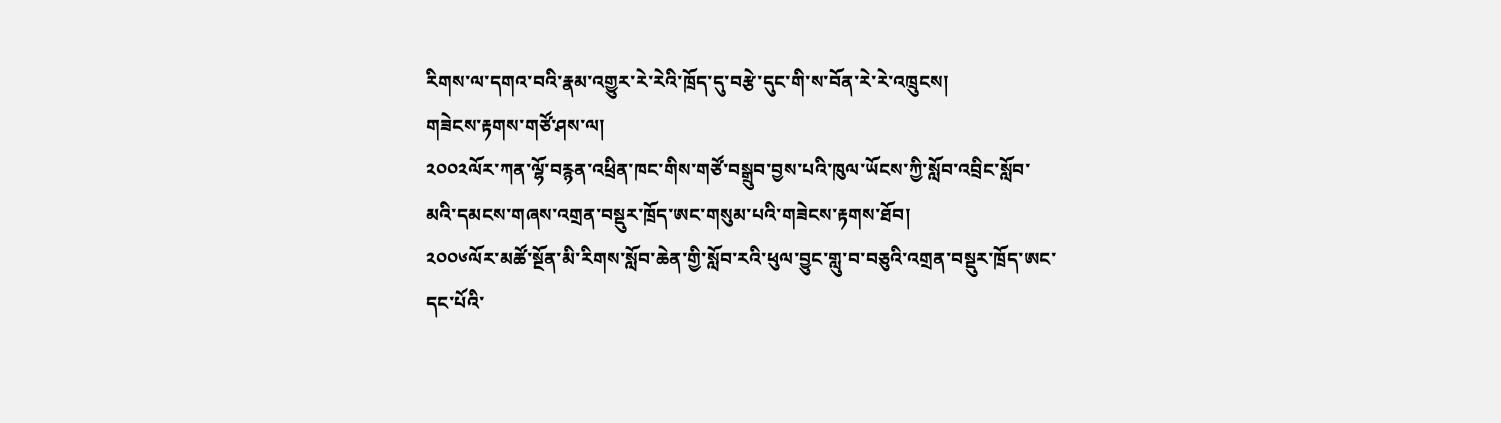རིགས་ལ་དགའ་བའི་རྣམ་འགྱུར་རེ་རེའི་ཁྲོད་དུ་བརྩེ་དུང་གི་ས་བོན་རེ་རེ་འཁྲུངས།
གཟེངས་རྟགས་གཙོ་ཤས་ལ།
༢༠༠༢ལོར་ཀན་ལྷོ་བརྙན་འཕྲིན་ཁང་གིས་གཙོ་བསྒྲུབ་བྱས་པའི་ཁུལ་ཡོངས་ཀྱི་སློབ་འབྲིང་སློབ་མའི་དམངས་གཞས་འགྲན་བསྡུར་ཁྲོད་ཨང་གསུམ་པའི་གཟེངས་རྟགས་ཐོབ།
༢༠༠༦ལོར་མཚོ་སྔོན་མི་རིགས་སློབ་ཆེན་གྱི་སློབ་རའི་ཕུལ་བྱུང་གླུ་བ་བཅུའི་འགྲན་བསྡུར་ཁྲོད་ཨང་དང་པོའི་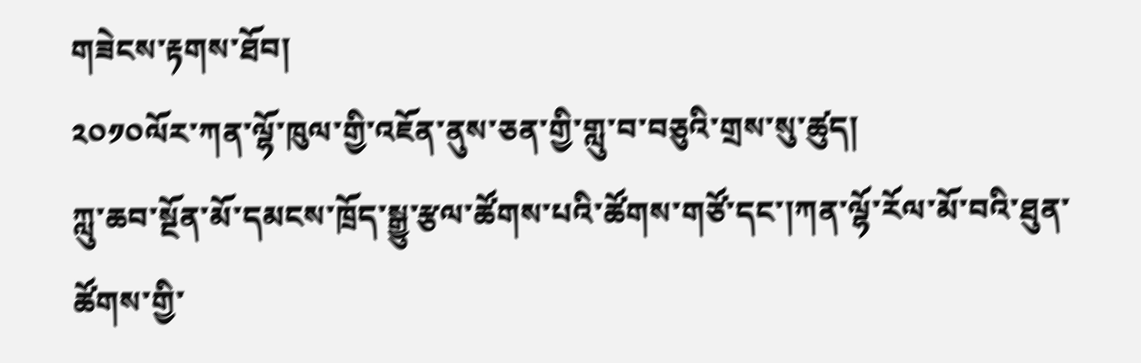གཟེངས་རྟགས་ཐོབ།
༢༠༡༠ལོར་ཀན་ལྷོ་ཁུལ་གྱི་འཇོན་ནུས་ཅན་གྱི་གླུ་བ་བཅུའི་གྲས་སུ་ཚུད།
ཀླུ་ཆབ་སྔོན་མོ་དམངས་ཁྲོད་སྒྱུ་རྩལ་ཚོགས་པའི་ཚོགས་གཙོ་དང་།ཀན་ལྷོ་རོལ་མོ་བའི་ཐུན་ཚོགས་གྱི་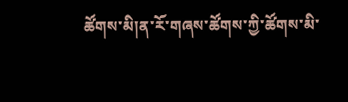ཚོགས་མི།ན་རོ་གཞས་ཚོགས་ཀྱི་ཚོགས་མི་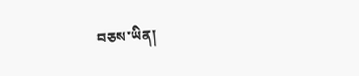བཅས་ཡིན།